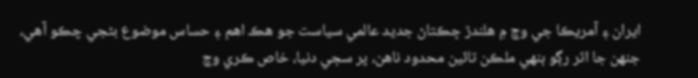ايران ۽ آمريڪا جي وچ ۾ هلندڙ ڇڪتاڻ جديد عالمي سياست جو هڪ اهم ۽ حساس موضوع بڻجي چڪو آهي، جنهن جا اثر رڳو ٻنهي ملڪن تائين محدود ناهن، پر سڄي دنيا، خاص ڪري وچ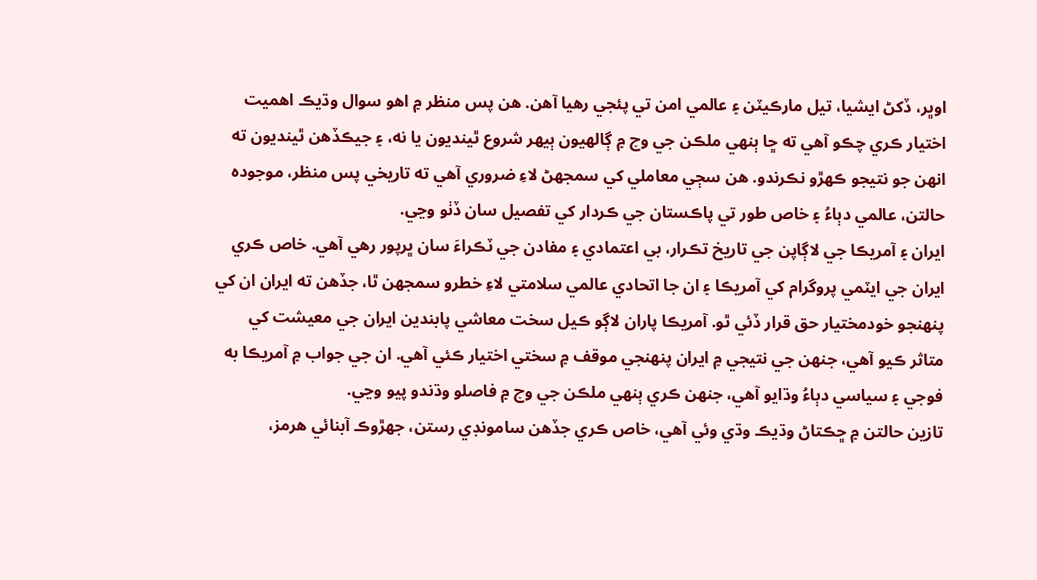اوڀر، ڏکڻ ايشيا، تيل مارڪيٽن ۽ عالمي امن تي پئجي رهيا آهن. هن پس منظر ۾ اهو سوال وڌيڪ اهميت اختيار ڪري چڪو آھي ته ڇا ٻنهي ملڪن جي وچ ۾ ڳالهيون ٻيهر شروع ٿينديون يا نه، ۽ جيڪڏهن ٿينديون ته انهن جو نتيجو ڪهڙو نڪرندو. هن سڄي معاملي کي سمجهڻ لاءِ ضروري آهي ته تاريخي پس منظر، موجوده حالتن، عالمي دٻاءُ ۽ خاص طور تي پاڪستان جي ڪردار کي تفصيل سان ڏٺو وڃي.
ايران ۽ آمريڪا جي لاڳاپن جي تاريخ تڪرار، بي اعتمادي ۽ مفادن جي ٽڪراءَ سان ڀرپور رهي آهي. خاص ڪري ايران جي ايٽمي پروگرام کي آمريڪا ۽ ان جا اتحادي عالمي سلامتي لاءِ خطرو سمجهن ٿا، جڏهن ته ايران ان کي پنهنجو خودمختيار حق قرار ڏئي ٿو. آمريڪا پاران لاڳو ڪيل سخت معاشي پابندين ايران جي معيشت کي متاثر ڪيو آهي، جنهن جي نتيجي ۾ ايران پنهنجي موقف ۾ سختي اختيار ڪئي آهي. ان جي جواب ۾ آمريڪا به فوجي ۽ سياسي دٻاءُ وڌايو آهي، جنهن ڪري ٻنهي ملڪن جي وچ ۾ فاصلو وڌندو پيو وڃي.
تازين حالتن ۾ ڇڪتاڻ وڌيڪ وڌي وئي آهي، خاص ڪري جڏهن سامونڊي رستن، جهڙوڪ آبنائي هرمز،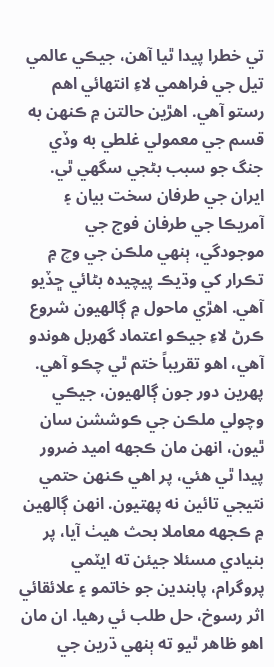تي خطرا پيدا ٿيا آهن، جيڪي عالمي تيل جي فراهمي لاءِ انتهائي اهم رستو آهي. اهڙين حالتن ۾ ڪنهن به قسم جي معمولي غلطي به وڏي جنگ جو سبب بڻجي سگهي ٿي. ايران جي طرفان سخت بيان ۽ آمريڪا جي طرفان فوج جي موجودگي، ٻنهي ملڪن جي وچ ۾ تڪرار کي وڌيڪ پيچيده بڻائي ڇڏيو آهي. اهڙي ماحول ۾ ڳالهيون شروع ڪرڻ لاءِ جيڪو اعتماد گهربل هوندو آهي، اهو تقريباً ختم ٿي چڪو آهي.
پهرين دور جون ڳالهيون، جيڪي وچولي ملڪن جي ڪوششن سان ٿيون، انهن مان ڪجهه اميد ضرور پيدا ٿي هئي، پر اهي ڪنهن حتمي نتيجي تائين نه پهتيون. انهن ڳالهين ۾ ڪجهه معاملا بحث هيٺ آيا، پر بنيادي مسئلا جيئن ته ايٽمي پروگرام، پابندين جو خاتمو ۽ علائقائي اثر رسوخ، حل طلب ئي رهيا. ان مان اهو ظاهر ٿيو ته ٻنهي ڌرين جي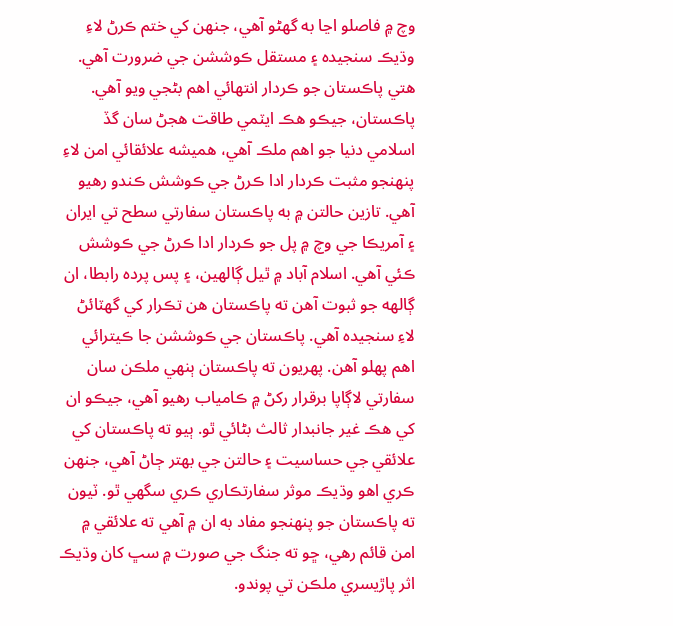وچ ۾ فاصلو اڃا به گهڻو آهي، جنهن کي ختم ڪرڻ لاءِ وڌيڪ سنجيده ۽ مستقل ڪوششن جي ضرورت آهي.
هتي پاڪستان جو ڪردار انتهائي اهم بڻجي ويو آھي. پاڪستان، جيڪو هڪ ايٽمي طاقت هجڻ سان گڏ اسلامي دنيا جو اهم ملڪ آهي، هميشه علائقائي امن لاءِ پنهنجو مثبت ڪردار ادا ڪرڻ جي ڪوشش ڪندو رھيو آهي. تازين حالتن ۾ به پاڪستان سفارتي سطح تي ايران ۽ آمريڪا جي وچ ۾ پل جو ڪردار ادا ڪرڻ جي ڪوشش ڪئي آهي. اسلام آباد ۾ ٿيل ڳالهين، ۽ پس پرده رابطا، ان ڳالهه جو ثبوت آهن ته پاڪستان هن تڪرار کي گهٽائڻ لاءِ سنجيده آهي. پاڪستان جي ڪوششن جا ڪيترائي اهم پهلو آهن. پهريون ته پاڪستان ٻنهي ملڪن سان سفارتي لاڳاپا برقرار رکڻ ۾ ڪامياب رهيو آهي، جيڪو ان کي هڪ غير جانبدار ثالث بڻائي ٿو. ٻيو ته پاڪستان کي علائقي جي حساسيت ۽ حالتن جي بهتر ڄاڻ آهي، جنهن ڪري اهو وڌيڪ موثر سفارتڪاري ڪري سگهي ٿو. ٽيون ته پاڪستان جو پنهنجو مفاد به ان ۾ آهي ته علائقي ۾ امن قائم رهي، ڇو ته جنگ جي صورت ۾ سڀ کان وڌيڪ اثر پاڙيسري ملڪن تي پوندو.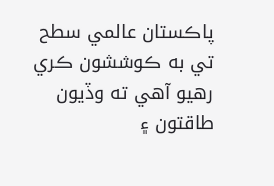پاڪستان عالمي سطح تي به ڪوششون ڪري رهيو آهي ته وڏيون طاقتون ۽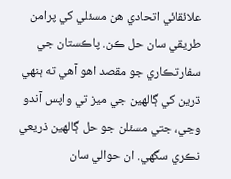علائقائي اتحادي هن مسئلي کي پرامن طريقي سان حل ڪن. پاڪستان جي سفارتڪاري جو مقصد اهو آهي ته ٻنهي ڌرين کي ڳالهين جي ميز تي واپس آندو وڃي، جتي مسئلن جو حل ڳالهين ذريعي نڪري سگهي. ان حوالي سان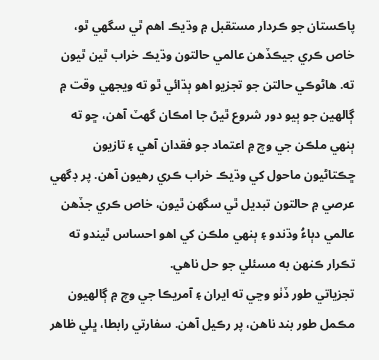پاڪستان جو ڪردار مستقبل ۾ وڌيڪ اهم ٿي سگهي ٿو، خاص ڪري جيڪڏهن عالمي حالتون وڌيڪ خراب ٿين ٿيون ته. هاڻوڪي حالتن جو تجزيو اهو ٻڌائي ٿو ته ويجهي وقت ۾ ڳالهين جو ٻيو دور شروع ٿيڻ جا امڪان گهٽ آهن، ڇو ته ٻنهي ملڪن جي وچ ۾ اعتماد جو فقدان آهي ۽ تازيون ڇڪتاڻيون ماحول کي وڌيڪ خراب ڪري رهيون آهن. پر ڊگهي عرصي ۾ حالتون تبديل ٿي سگهن ٿيون، خاص ڪري جڏهن عالمي دٻاءُ وڌندو ۽ ٻنهي ملڪن کي اهو احساس ٿيندو ته تڪرار ڪنهن به مسئلي جو حل ناهي.
تجزياتي طور ڏٺو وڃي ته ايران ۽ آمريڪا جي وچ ۾ ڳالهيون مڪمل طور بند ناهن، پر رڪيل آهن. سفارتي رابطا، ڀلي ظاهر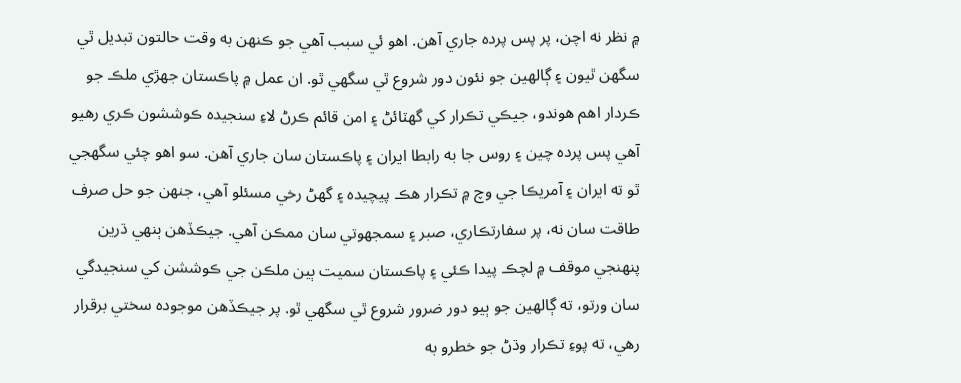۾ نظر نه اچن، پر پس پرده جاري آهن. اهو ئي سبب آهي جو ڪنهن به وقت حالتون تبديل ٿي سگهن ٿيون ۽ ڳالهين جو نئون دور شروع ٿي سگهي ٿو. ان عمل ۾ پاڪستان جهڙي ملڪ جو ڪردار اهم هوندو، جيڪي تڪرار کي گهٽائڻ ۽ امن قائم ڪرڻ لاءِ سنجيده ڪوششون ڪري رهيو آھي پس پرده چين ۽ روس جا به رابطا ايران ۽ پاڪستان سان جاري آھن. سو اهو چئي سگهجي ٿو ته ايران ۽ آمريڪا جي وچ ۾ تڪرار هڪ پيچيده ۽ گهڻ رخي مسئلو آهي، جنهن جو حل صرف طاقت سان نه، پر سفارتڪاري، صبر ۽ سمجهوتي سان ممڪن آهي. جيڪڏهن ٻنهي ڌرين پنهنجي موقف ۾ لچڪ پيدا ڪئي ۽ پاڪستان سميت ٻين ملڪن جي ڪوششن کي سنجيدگي سان ورتو، ته ڳالهين جو ٻيو دور ضرور شروع ٿي سگهي ٿو. پر جيڪڏهن موجوده سختي برقرار رهي، ته پوءِ تڪرار وڌڻ جو خطرو به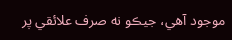موجود آهي، جيڪو نه صرف علائقي پر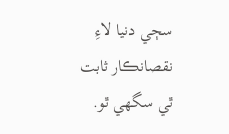سڄي دنيا لاءِ نقصانڪار ثابت ٿي سگهي ٿو.